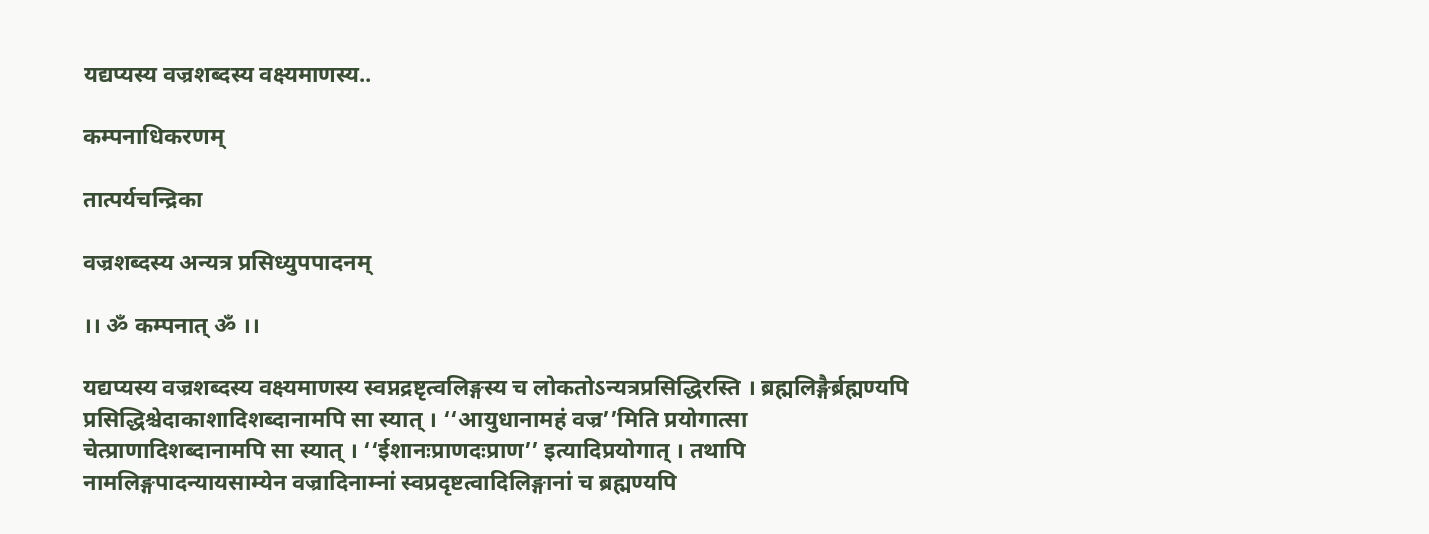यद्यप्यस्य वज्रशब्दस्य वक्ष्यमाणस्य..

कम्पनाधिकरणम्

तात्पर्यचन्द्रिका

वज्रशब्दस्य अन्यत्र प्रसिध्युपपादनम्

।। ॐ कम्पनात् ॐ ।।

यद्यप्यस्य वज्रशब्दस्य वक्ष्यमाणस्य स्वप्नद्रष्टृत्वलिङ्गस्य च लोकतोऽन्यत्रप्रसिद्धिरस्ति । ब्रह्मलिङ्गैर्ब्रह्मण्यपि प्रसिद्धिश्चेदाकाशादिशब्दानामपि सा स्यात् । ‘‘आयुधानामहं वज्र’’मिति प्रयोगात्सा चेत्प्राणादिशब्दानामपि सा स्यात् । ‘‘ईशानःप्राणदःप्राण’’ इत्यादिप्रयोगात् । तथापि नामलिङ्गपादन्यायसाम्येन वज्रादिनाम्नां स्वप्रदृष्टत्वादिलिङ्गानां च ब्रह्मण्यपि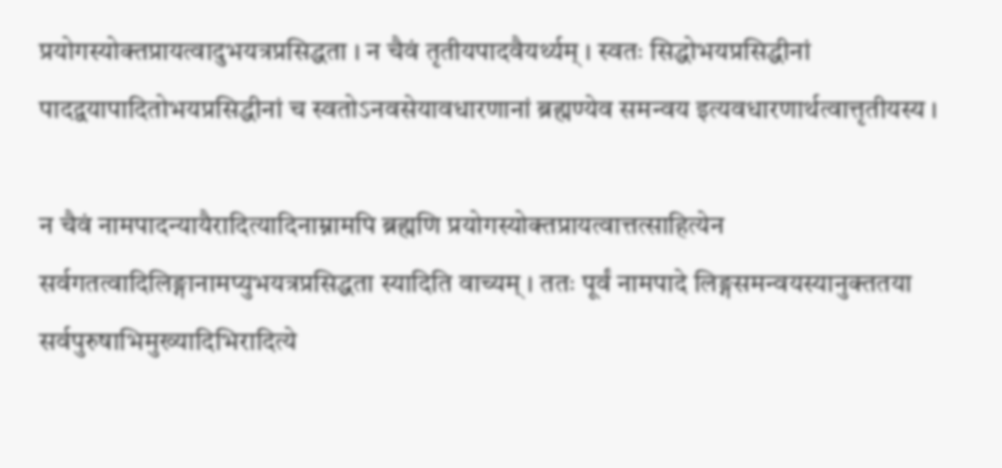प्रयोगस्योक्तप्रायत्वादुभयत्रप्रसिद्धता । न चैवं तृतीयपादवैयर्थ्यम् । स्वतः सिद्धोभयप्रसिद्धीनां पादद्वयापादितोभयप्रसिद्धीनां च स्वतोऽनवसेयावधारणानां ब्रह्मण्येव समन्वय इत्यवधारणार्थत्वात्तृतीयस्य ।

न चैवं नामपादन्यायैरादित्यादिनाम्नामपि ब्रह्मणि प्रयोगस्योक्तप्रायत्वात्तत्साहित्येन सर्वगतत्वादिलिङ्गानामप्युभयत्रप्रसिद्धता स्यादिति वाच्यम् । ततः पूर्वं नामपादे लिङ्गसमन्वयस्यानुक्ततया सर्वपुरुषाभिमुख्यादिभिरादित्ये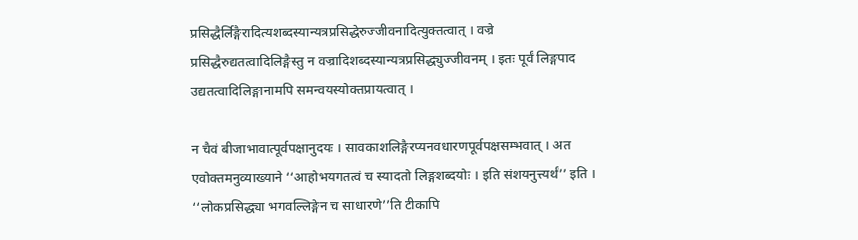प्रसिद्धैर्लिङ्गैरादित्यशब्दस्यान्यत्रप्रसिद्धेरुज्जीवनादित्युक्तत्वात् । वज्रे प्रसिद्धैरुद्यतत्वादिलिङ्गैस्तु न वज्रादिशब्दस्यान्यत्रप्रसिद्ध्युज्जीवनम् । इतः पूर्वं लिङ्गपाद उद्यतत्वादिलिङ्गानामपि समन्वयस्योक्तप्रायत्वात् ।

न चैवं बीजाभावात्पूर्वपक्षानुदयः । सावकाशलिङ्गैरप्यनवधारणपूर्वपक्षसम्भवात् । अत एवोक्तमनुव्याख्याने ‘‘आहोभयगतत्वं च स्यादतो लिङ्गशब्दयोः । इति संशयनुत्त्यर्थं’’ इति । ‘‘लोकप्रसिद्ध्या भगवल्लिङ्गेन च साधारणे’’ति टीकापि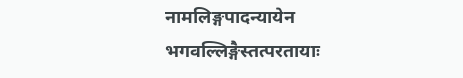नामलिङ्गपादन्यायेन भगवल्लिङ्गैस्तत्परतायाः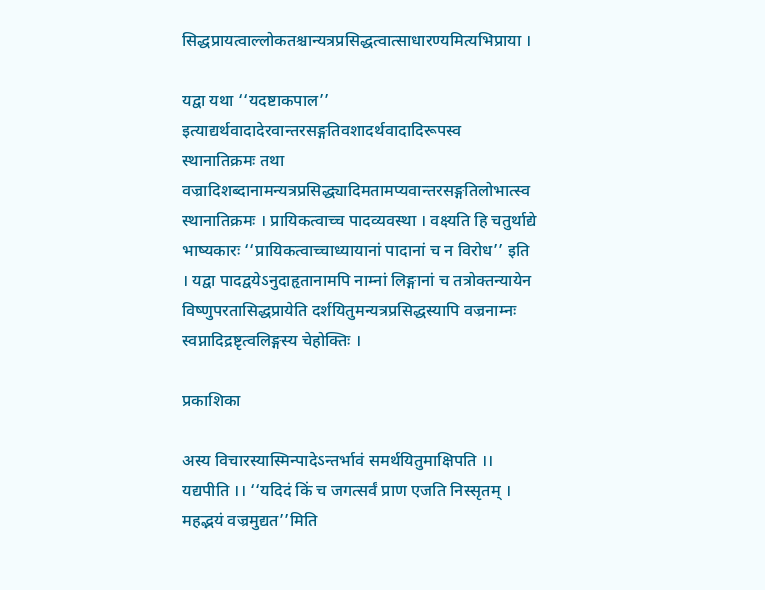सिद्धप्रायत्वाल्लोकतश्चान्यत्रप्रसिद्धत्वात्साधारण्यमित्यभिप्राया ।

यद्वा यथा ‘‘यदष्टाकपाल’’ इत्याद्यर्थवादादेरवान्तरसङ्गतिवशादर्थवादादिरूपस्व स्थानातिक्रमः तथा वज्रादिशब्दानामन्यत्रप्रसिद्ध्यादिमतामप्यवान्तरसङ्गतिलोभात्स्व स्थानातिक्रमः । प्रायिकत्वाच्च पादव्यवस्था । वक्ष्यति हि चतुर्थाद्ये भाष्यकारः ‘‘प्रायिकत्वाच्चाध्यायानां पादानां च न विरोध’’ इति । यद्वा पादद्वयेऽनुदाहृतानामपि नाम्नां लिङ्गानां च तत्रोक्तन्यायेन विष्णुपरतासिद्धप्रायेति दर्शयितुमन्यत्रप्रसिद्धस्यापि वज्रनाम्नः स्वप्नादिद्रष्टृत्वलिङ्गस्य चेहोक्तिः ।

प्रकाशिका

अस्य विचारस्यास्मिन्पादेऽन्तर्भावं समर्थयितुमाक्षिपति ।। यद्यपीति ।। ‘‘यदिदं किं च जगत्सर्वं प्राण एजति निस्सृतम् । महद्भयं वज्रमुद्यत’’मिति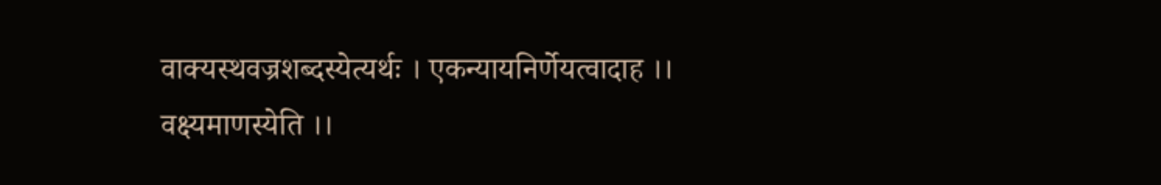वाक्यस्थवज्रशब्दस्येत्यर्थः । एकन्यायनिर्णेयत्वादाह ।। वक्ष्यमाणस्येति ।।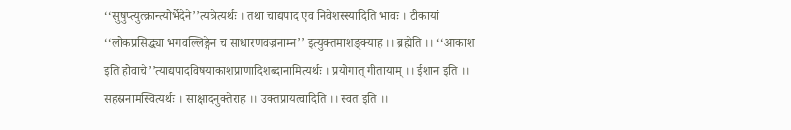‘‘सुषुप्त्युत्क्रान्त्योर्भेदेने’’त्यत्रेत्यर्थः । तथा चाद्यपाद एव निवेशस्स्यादिति भावः । टीकायां ‘‘लोकप्रसिद्ध्या भगवल्लिङ्गेन च साधारणवज्रनाम्न’’ इत्युक्तमाशङ्क्याह ।। ब्रह्मेति ।। ‘‘आकाश इति होवाचे’’त्याद्यपादविषयाकाशप्राणादिशब्दानामित्यर्थः । प्रयोगात् गीतायाम् ।। ईशान इति ।। सहस्रनामस्वित्यर्थः । साक्षादनुक्तेराह ।। उक्तप्रायत्वादिति ।। स्वत इति ।।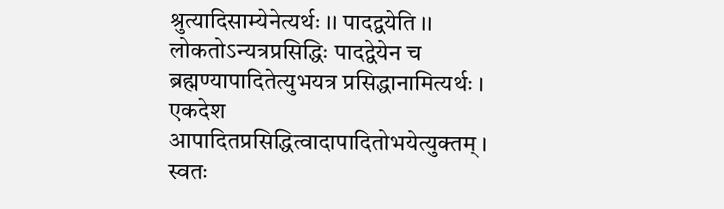श्रुत्यादिसाम्येनेत्यर्थः ।। पादद्वयेति ।। लोकतोऽन्यत्रप्रसिद्धिः पादद्वेयेन च ब्रह्मण्यापादितेत्युभयत्र प्रसिद्धानामित्यर्थः । एकदेश आपादितप्रसिद्धित्वादापादितोभयेत्युक्तम् । स्वतः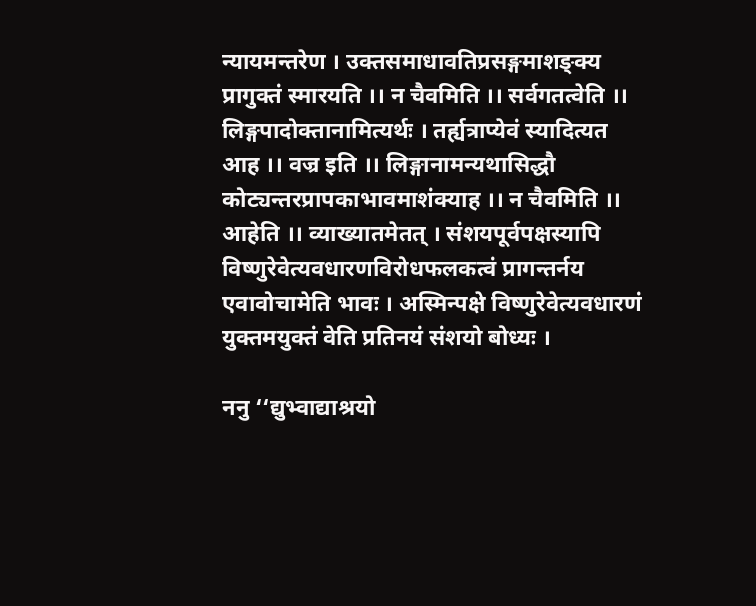न्यायमन्तरेण । उक्तसमाधावतिप्रसङ्गमाशङ्क्य प्रागुक्तं स्मारयति ।। न चैवमिति ।। सर्वगतत्वेति ।। लिङ्गपादोक्तानामित्यर्थः । तर्ह्यत्राप्येवं स्यादित्यत आह ।। वज्र इति ।। लिङ्गानामन्यथासिद्धौ कोट्यन्तरप्रापकाभावमाशंक्याह ।। न चैवमिति ।। आहेति ।। व्याख्यातमेतत् । संशयपूर्वपक्षस्यापि विष्णुरेवेत्यवधारणविरोधफलकत्वं प्रागन्तर्नय एवावोचामेति भावः । अस्मिन्पक्षे विष्णुरेवेत्यवधारणं युक्तमयुक्तं वेति प्रतिनयं संशयो बोध्यः ।

ननु ‘‘द्युभ्वाद्याश्रयो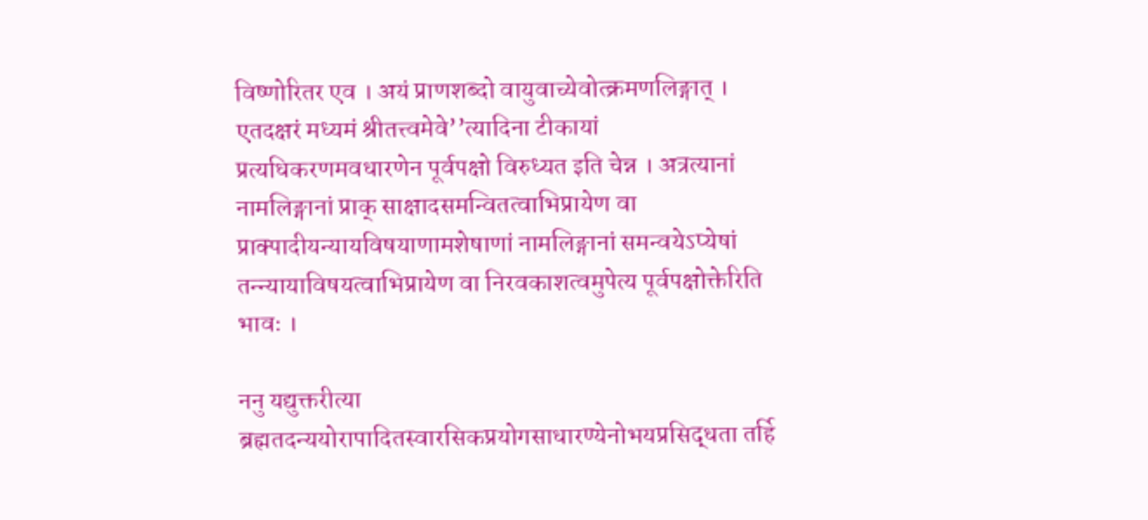विष्णोरितर एव । अयं प्राणशब्दो वायुवाच्येवोत्क्रमणलिङ्गात् । एतदक्षरं मध्यमं श्रीतत्त्वमेवे’’त्यादिना टीकायां प्रत्यधिकरणमवधारणेन पूर्वपक्षो विरुध्यत इति चेन्न । अत्रत्यानां नामलिङ्गानां प्राक् साक्षादसमन्वितत्वाभिप्रायेण वा प्राक्पादीयन्यायविषयाणामशेषाणां नामलिङ्गानां समन्वयेऽप्येषां तन्न्यायाविषयत्वाभिप्रायेण वा निरवकाशत्वमुपेत्य पूर्वपक्षोक्तेरिति भावः ।

ननु यद्युक्तरीत्या ब्रह्मतदन्ययोरापादितस्वारसिकप्रयोगसाधारण्येनोभयप्रसिद्धता तर्हि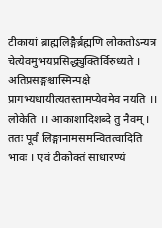टीकायां ब्राह्मलिङ्गैर्ब्रह्मणि लोकतोऽन्यत्र चेत्येवमुभयप्रसिद्ध्युक्तिर्विरुध्यते । अतिप्रसङ्गश्चास्मिन्पक्षे प्रागभ्यधायीत्यतस्तामप्येवमेव नयति ।। लोकेति ।। आकाशादिशब्दे तु नैवम् । ततः पूर्वं लिङ्गानामसमन्वितत्वादिति भावः । एवं टीकोक्तं साधारण्यं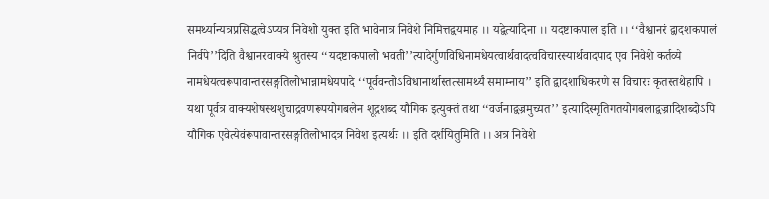समर्थ्यान्यत्रप्रसिद्धत्वेऽप्यत्र निवेशो युक्त इति भावेनात्र निवेशे निमित्तद्वयमाह ।। यद्वेत्यादिना ।। यदष्टाकपाल इति ।। ‘‘वैश्वानरं द्वादशकपालं निर्वपे’’दिति वैश्वानरवाक्ये श्रुतस्य ‘‘यदष्टाकपालो भवती’’त्यादेर्गुणविधिनामधेयत्वार्थवादत्वविचारस्यार्थवादपाद एव निवेशे कर्तव्ये नामधेयत्वरूपावान्तरसङ्गतिलोभान्नामधेयपादे ‘‘पूर्ववन्तोऽविधानार्थास्तत्सामर्थ्यं समाम्नाय’’ इति द्वादशाधिकरणे स विचारः कृतस्तथेहापि । यथा पूर्वत्र वाक्यशेषस्थशुचाद्रवणरूपयोगबलेन शूद्रशब्द यौगिक इत्युक्तं तथा ‘‘वर्जनाद्वज्रमुच्यत’’ इत्यादिस्मृतिगतयोगबलाद्वज्रादिशब्दोऽपि यौगिक एवेत्येवंरूपावान्तरसङ्गतिलोभादत्र निवेश इत्यर्थः ।। इति दर्शयितुमिति ।। अत्र निवेशे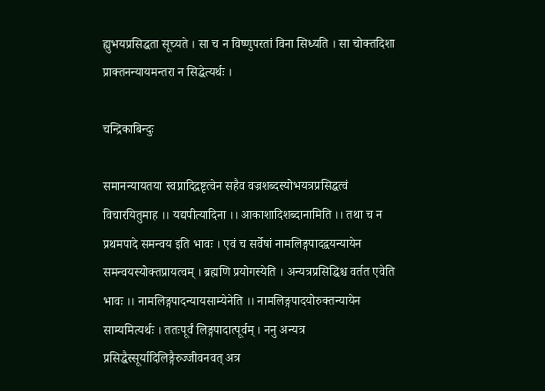ह्युभयप्रसिद्धता सूच्यते । सा च न विष्णुपरतां विना सिध्यति । सा चोक्तदिशा प्राक्तनन्यायमन्तरा न सिद्धेत्यर्थः ।

चन्द्रिकाबिन्दुः

समानन्यायतया स्वप्नादिद्रष्टृत्वेन सहैव वज्रशब्दस्योभयत्रप्रसिद्धत्वं विचारयितुमाह ।। यद्यपीत्यादिना ।। आकाशादिशब्दानामिति ।। तथा च न प्रथमपादे समन्वय इति भावः । एवं च सर्वेषां नामलिङ्गपादद्वयन्यायेन समन्वयस्योक्तप्रायत्वम् । ब्रह्मणि प्रयोगस्येति । अन्यत्रप्रसिद्धिश्च वर्तत एवेति भावः ।। नामलिङ्गपादन्यायसाम्येनेति ।। नामलिङ्गपादयोरुक्तन्यायेन साम्यमित्यर्थः । ततःपूर्वं लिङ्गपादात्पूर्वम् । ननु अन्यत्र प्रसिद्धैस्सूर्यादिलिङ्गैरुज्जीवनवत् अत्र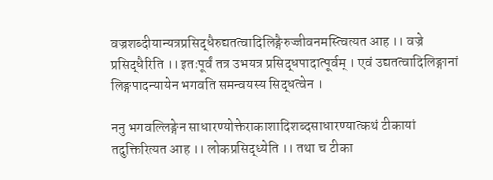वज्रशब्दीयान्यत्रप्रसिद्धैरुद्यतत्वादिलिङ्गैरुज्जीवनमस्त्वित्यत आह ।। वज्रे प्रसिद्धैरिति ।। इतःपूर्वं तत्र उभयत्र प्रसिद्धपादात्पूर्वम् । एवं उद्यतत्वादिलिङ्गानां लिङ्गपादन्यायेन भगवति समन्वयस्य सिद्धत्वेन ।

ननु भगवल्लिङ्गेन साधारण्योक्तेराकाशादिशब्दसाधारण्यात्कथं टीकायां तदुक्तिरित्यत आह ।। लोकप्रसिद्ध्येति ।। तथा च टीका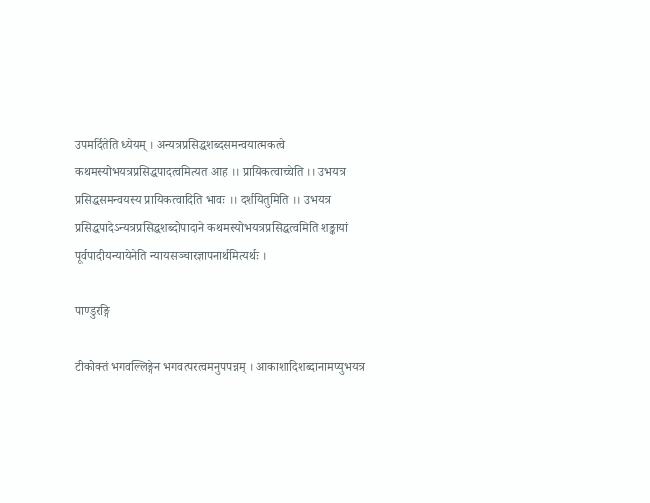उपमर्दितेति ध्येयम् । अन्यत्रप्रसिद्धशब्दसमन्वयात्मकत्वे कथमस्योभयत्रप्रसिद्धपादत्वमित्यत आह ।। प्रायिकत्वाच्चेति ।। उभयत्र प्रसिद्धसमन्वयस्य प्रायिकत्वादिति भावः ।। दर्शयितुमिति ।। उभयत्र प्रसिद्धपादेऽन्यत्रप्रसिद्धशब्दोपादाने कथमस्योभयत्रप्रसिद्धत्वमिति शङ्कायां पूर्वपादीयन्यायेनेति न्यायसञ्चारज्ञापनार्थमित्यर्थः ।

पाण्डुरङ्गि

टीकोक्तं भगवल्लिङ्गेन भगवत्परत्वमनुपपन्नम् । आकाशादिशब्दानामप्युभयत्र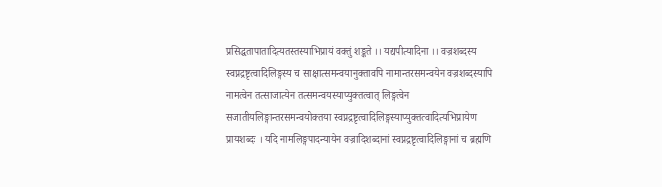प्रसिद्धतापातादित्यतस्तस्याभिप्रायं वक्तुं शङ्कते ।। यद्यपीत्यादिना ।। वज्रशब्दस्य स्वप्नद्रष्टृत्वादिलिङ्गस्य च साक्षात्समन्वयानुक्तावपि नामान्तरसमन्वयेन वज्रशब्दस्यापि नामत्वेन तत्साजात्येन तत्समन्वयस्याप्युक्तत्वात् लिङ्गत्वेन सजातीयलिङ्गान्तरसमन्वयोक्तया स्वप्नद्रष्टृत्वादिलिङ्गस्याप्युक्तत्वादित्यभिप्रायेण प्रायशब्दः । यदि नामलिङ्गपादन्यायेन वज्रादिशब्दानां स्वप्नद्रष्टृत्वादिलिङ्गानां च ब्रह्मणि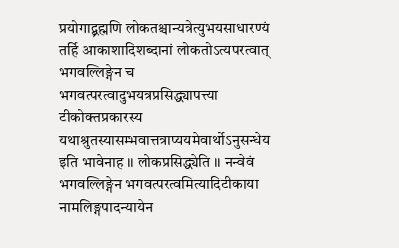प्रयोगाद्ब्रह्मणि लोकतश्चान्यत्रेत्युभयसाधारण्यं तर्हि आकाशादिशब्दानां लोकतोऽत्यपरत्वात् भगवल्लिङ्गेन च भगवत्परत्वादुभयत्रप्रसिद्ध्यापत्त्या टीकोक्तप्रकारस्य यथाश्रुतस्यासम्भवात्तत्राप्ययमेवार्थोऽनुसन्धेय इति भावेनाह ।। लोकप्रसिद्ध्येति ।। नन्वेवं भगवल्लिङ्गेन भगवत्परत्वमित्यादिटीकाया नामलिङ्गपादन्यायेन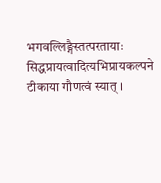भगवल्लिङ्गैस्तत्परतायाः सिद्धप्रायत्वादित्यभिप्रायकल्पने टीकाया गौणत्वं स्यात् ।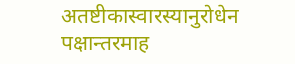अतष्टीकास्वारस्यानुरोधेन पक्षान्तरमाह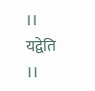।। यद्वेति ।।